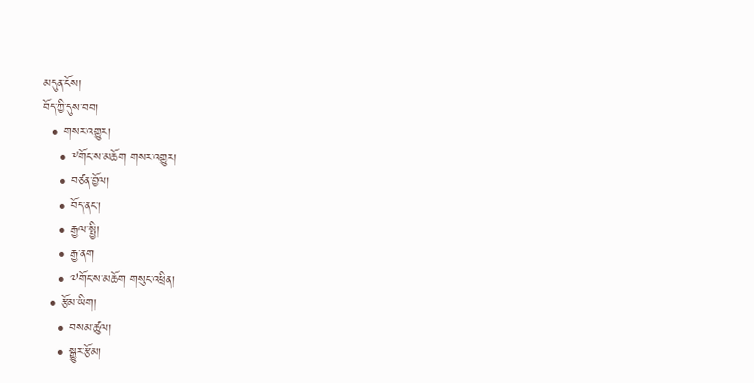མདུན་ངོས།
བོད་ཀྱི་དུས་བབ།
  • གསར་འགྱུར།
    • ༸གོང་ས་མཆོག གསར་འགྱུར།
    • བཙན་བྱོལ།
    • བོད་ནང་།
    • རྒྱལ་སྤྱི།
    • རྒྱ་ནག
    • ༧གོང་ས་མཆོག གསུང་འཕྲིན།
  • རྩོམ་ཡིག།
    • བསམ་ཚུལ།
    • སྒྱུར་རྩོམ།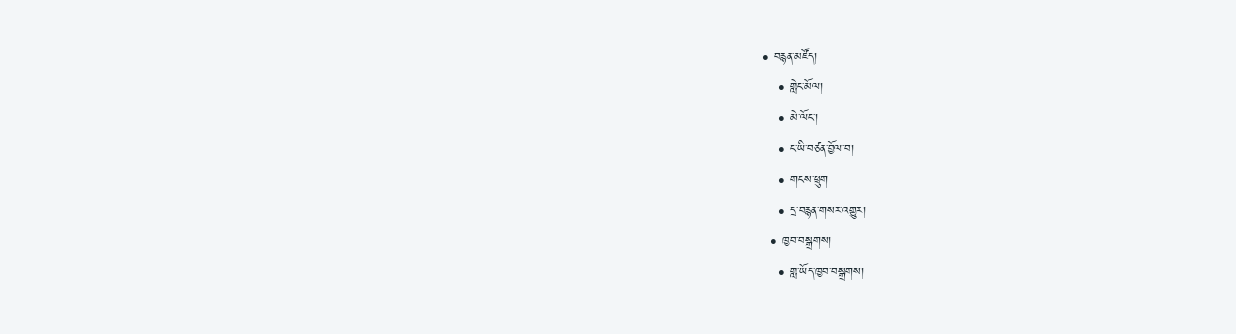• བརྙན་མཛོད།
    • གླེང་མོལ།
    • མེ་ལོང་།
    • ང་ཡི་བཙན་བྱོལ་བ།
    • གངས་ཕྲུག
    • དྲ་བརྙན་གསར་འགྱུར།
  • ཁྱབ་བསྒྲགས།
    • གླ་ཡོད་ཁྱབ་བསྒྲགས།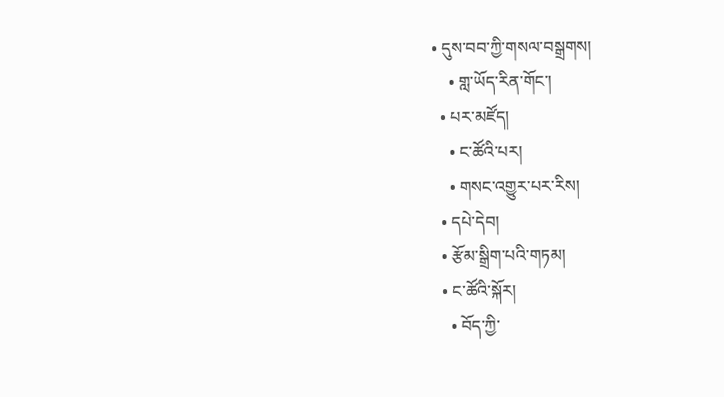• དུས་བབ་ཀྱི་གསལ་བསྒྲགས།
    • གླ་ཡོད་རིན་གོང་།
  • པར་མཛོད།
    • ང་ཚོའི་པར།
    • གསང་འགྱུར་པར་རིས།
  • དཔེ་དེབ།
  • རྩོམ་སྒྲིག་པའི་གཏམ།
  • ང་ཚོའི་སྐོར།
    • བོད་ཀྱི་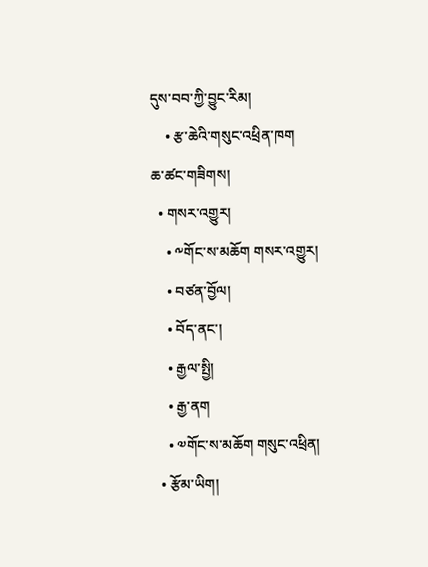དུས་བབ་ཀྱི་བྱུང་རིམ།
    • རྩ་ཆེའི་གསུང་འཕྲིན་ཁག
ཆ་ཚང་གཟིགས།
  • གསར་འགྱུར།
    • ༸གོང་ས་མཆོག གསར་འགྱུར།
    • བཙན་བྱོལ།
    • བོད་ནང་།
    • རྒྱལ་སྤྱི།
    • རྒྱ་ནག
    • ༧གོང་ས་མཆོག གསུང་འཕྲིན།
  • རྩོམ་ཡིག།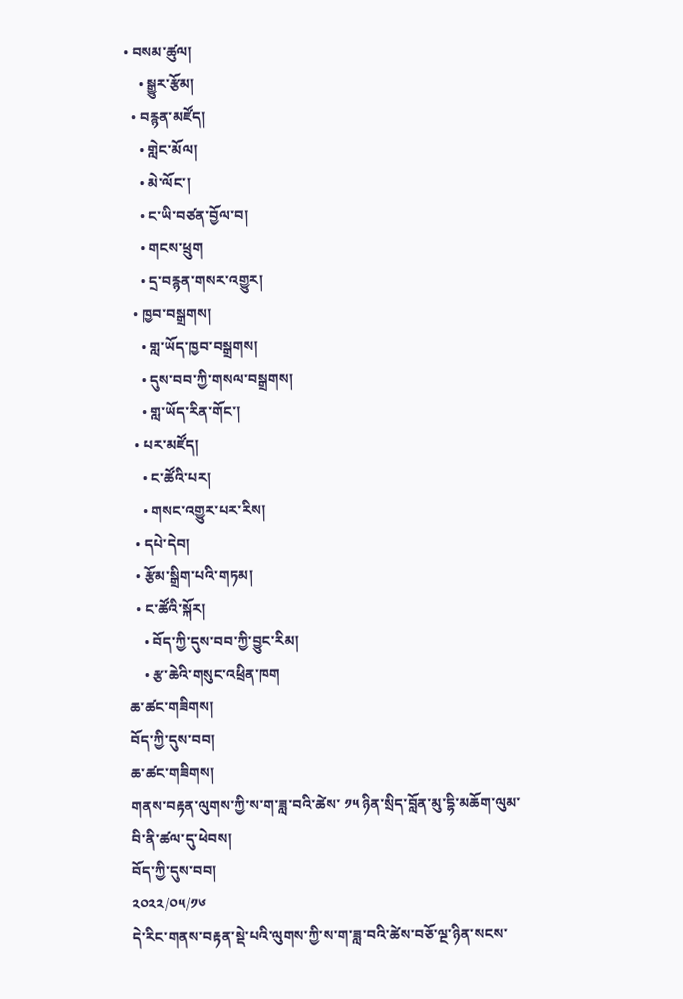• བསམ་ཚུལ།
    • སྒྱུར་རྩོམ།
  • བརྙན་མཛོད།
    • གླེང་མོལ།
    • མེ་ལོང་།
    • ང་ཡི་བཙན་བྱོལ་བ།
    • གངས་ཕྲུག
    • དྲ་བརྙན་གསར་འགྱུར།
  • ཁྱབ་བསྒྲགས།
    • གླ་ཡོད་ཁྱབ་བསྒྲགས།
    • དུས་བབ་ཀྱི་གསལ་བསྒྲགས།
    • གླ་ཡོད་རིན་གོང་།
  • པར་མཛོད།
    • ང་ཚོའི་པར།
    • གསང་འགྱུར་པར་རིས།
  • དཔེ་དེབ།
  • རྩོམ་སྒྲིག་པའི་གཏམ།
  • ང་ཚོའི་སྐོར།
    • བོད་ཀྱི་དུས་བབ་ཀྱི་བྱུང་རིམ།
    • རྩ་ཆེའི་གསུང་འཕྲིན་ཁག
ཆ་ཚང་གཟིགས།
བོད་ཀྱི་དུས་བབ།
ཆ་ཚང་གཟིགས།
གནས་བརྟན་ལུགས་ཀྱི་ས་ག་ཟླ་བའི་ཚེས་ ༡༥ ཉིན་སྲིད་བློན་མུ་དྷི་མཆོག་ལུམ་བི་ནི་ཚལ་དུ་ཕེབས།
བོད་ཀྱི་དུས་བབ།
༢༠༢༢/༠༥/༡༦
དེ་རིང་གནས་བརྟན་སྡེ་པའི་ལུགས་ཀྱི་ས་ག་ཟླ་བའི་ཚེས་བཅོ་ལྔ་ཉིན་སངས་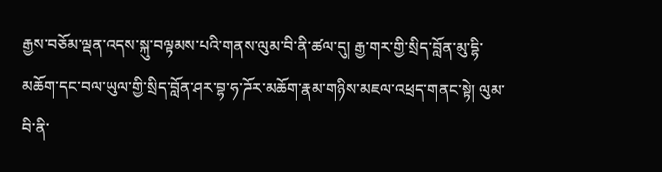རྒྱས་བཅོམ་ལྡན་འདས་སྐུ་བལྟམས་པའི་གནས་ལུམ་བི་ནི་ཚལ་དུ། རྒྱ་གར་གྱི་སྲིད་བློན་མུ་དྷི་མཆོག་དང་བལ་ཡུལ་གྱི་སྲིད་བློན་ཤར་བྷ་ཧ་ཌོར་མཆོག་རྣམ་གཉིས་མཇལ་འཕྲད་གནང་སྟེ། ལུམ་བི་ནི་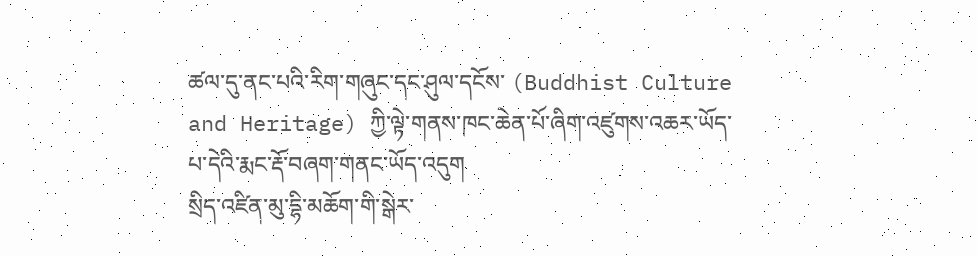ཚལ་དུ་ནང་པའི་རིག་གཞུང་དང་ཤུལ་དངོས་ (Buddhist Culture and Heritage) ཀྱི་ལྟེ་གནས་ཁང་ཆེན་པོ་ཞིག་འཛུགས་འཆར་ཡོད་པ་དེའི་རྨང་རྡོ་བཞག་གནང་ཡོད་འདུག
སྲིད་འཛིན་མུ་དྷི་མཆོག་གི་སྒེར་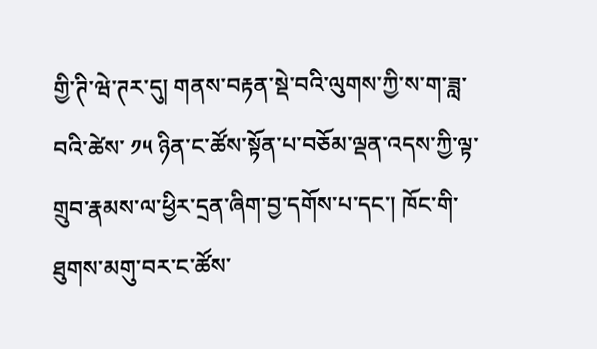གྱི་ཊི་ཝེ་ཊར་དུ། གནས་བརྟན་སྡེ་བའི་ལུགས་ཀྱི་ས་ག་ཟླ་བའི་ཚེས་ ༡༥ ཉིན་ང་ཚོས་སྟོན་པ་བཅོམ་ལྡན་འདས་ཀྱི་ལྟ་གྲུབ་རྣམས་ལ་ཕྱིར་དྲན་ཞིག་བྱ་དགོས་པ་དང་། ཁོང་གི་ཐུགས་མགུ་བར་ང་ཚོས་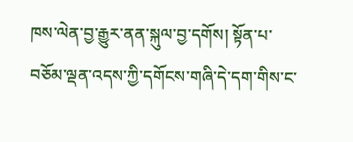ཁས་ལེན་བྱ་རྒྱུར་ནན་སྐུལ་བྱ་དགོས། སྟོན་པ་བཅོམ་ལྡན་འདས་ཀྱི་དགོངས་གཞི་དེ་དག་གིས་ང་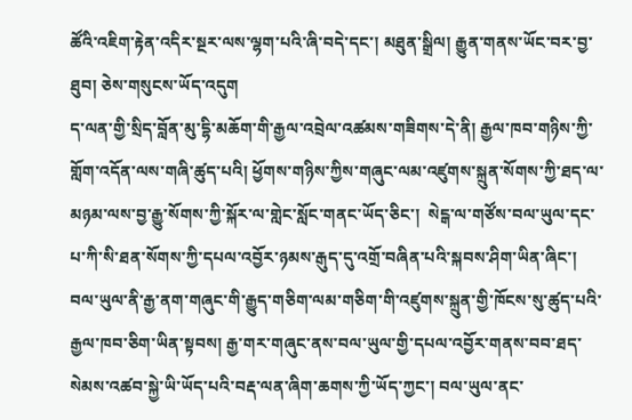ཚོའི་འཇིག་རྟེན་འདིར་སྔར་ལས་ལྷག་པའི་ཞི་བདེ་དང་། མཐུན་སྒྲིལ། རྒྱུན་གནས་ཡོང་བར་བྱ་ཐུབ། ཅེས་གསུངས་ཡོད་འདུག
ད་ལན་གྱི་སྲིད་བློན་མུ་དྷི་མཆོག་གི་རྒྱལ་འབྲེལ་འཚམས་གཟིགས་དེ་ནི། རྒྱལ་ཁབ་གཉིས་ཀྱི་གློག་འདོན་ལས་གཞི་ཚུད་པའི། ཕྱོགས་གཉིས་ཀྱིས་གཞུང་ལམ་འཛུགས་སྐྲུན་སོགས་ཀྱི་ཐད་ལ་མཉམ་ལས་བྱ་རྒྱུ་སོགས་ཀྱི་སྐོར་ལ་གླེང་སློང་གནང་ཡོད་ཅིང་།  སེངྒ་ལ་གཙོས་བལ་ཡུལ་དང་པ་ཀི་སི་ཐན་སོགས་ཀྱི་དཔལ་འབྱོར་ཉམས་རྒུད་དུ་འགྲོ་བཞིན་པའི་སྐབས་ཤིག་ཡིན་ཞིང་། བལ་ཡུལ་ནི་རྒྱ་ནག་གཞུང་གི་རྒྱུད་གཅིག་ལམ་གཅིག་གི་འཛུགས་སྐྲུན་གྱི་ཁོངས་སུ་ཚུད་པའི་རྒྱལ་ཁབ་ཅིག་ཡིན་སྟབས། རྒྱ་གར་གཞུང་ནས་བལ་ཡུལ་གྱི་དཔལ་འབྱོར་གནས་བབ་ཐད་སེམས་འཚབ་སྐྱེ་ཡི་ཡོད་པའི་བརྡ་ལན་ཞིག་ཆགས་ཀྱི་ཡོད་ཀྱང་། བལ་ཡུལ་ནང་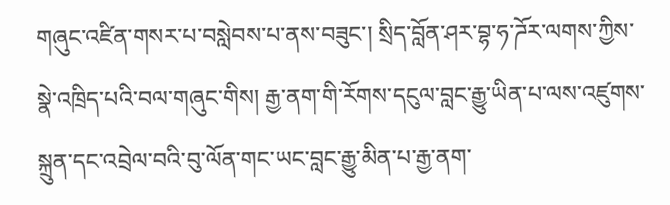གཞུང་འཛིན་གསར་པ་བསླེབས་པ་ནས་བཟུང་། སྲིད་བློན་ཤར་བྷ་ཧ་ཌོར་ལགས་ཀྱིས་སྣེ་འཁྲིད་པའི་བལ་གཞུང་གིས། རྒྱ་ནག་གི་རོགས་དངུལ་བླང་རྒྱུ་ཡིན་པ་ལས་འཛུགས་སྐྲུན་དང་འབྲེལ་བའི་བུ་ལོན་གང་ཡང་བླང་རྒྱུ་མིན་པ་རྒྱ་ནག་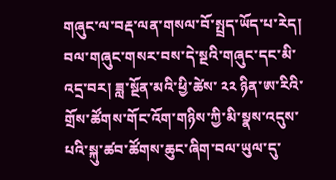གཞུང་ལ་བརྡ་ལན་གསལ་བོ་སྤྲད་ཡོད་པ་རེད།
བལ་གཞུང་གསར་བས་དེ་སྔའི་གཞུང་དང་མི་འདྲ་བར། ཟླ་སྔོན་མའི་ཕྱི་ཚེས་ ༢༢ ཉིན་ཨ་རིའི་གྲོས་ཚོགས་གོང་འོག་གཉིས་ཀྱི་མི་སྣས་འདུས་པའི་སྐུ་ཚབ་ཚོགས་ཆུང་ཞིག་བལ་ཡུལ་དུ་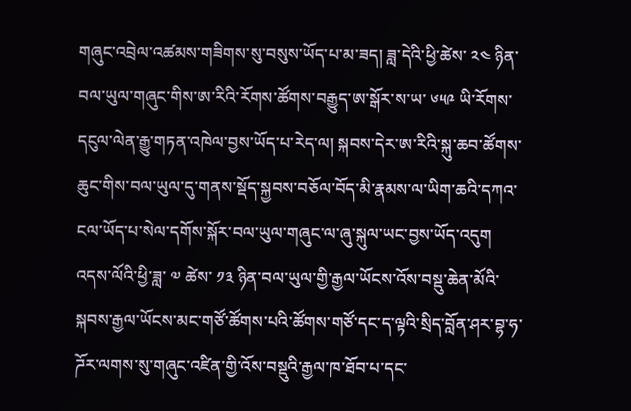གཞུང་འབྲེལ་འཚམས་གཟིགས་སུ་བསུས་ཡོད་པ་མ་ཟད། ཟླ་དེའི་ཕྱི་ཚེས་ ༢༤ ཉིན་བལ་ཡུལ་གཞུང་གིས་ཨ་རིའི་རོགས་ཚོགས་བརྒྱུད་ཨ་སྒོར་ས་ཡ་ ༦༥༩ ཡི་རོགས་དངུལ་ལེན་རྒྱུ་གཏན་འཁེལ་བྱས་ཡོད་པ་རེད་ལ། སྐབས་དེར་ཨ་རིའི་སྐུ་ཆབ་ཚོགས་ཆུང་གིས་བལ་ཡུལ་དུ་གནས་སྡོད་སྐྱབས་བཅོལ་བོད་མི་རྣམས་ལ་ཡིག་ཆའི་དཀའ་ངལ་ཡོད་པ་སེལ་དགོས་སྐོར་བལ་ཡུལ་གཞུང་ལ་ཞུ་སྐུལ་ཡང་བྱས་ཡོད་འདུག
འདས་ལོའི་ཕྱི་ཟླ་ ༧ ཚེས་ ༡༣ ཉིན་བལ་ཡུལ་གྱི་རྒྱལ་ཡོངས་འོས་བསྡུ་ཆེན་མོའི་སྐབས་རྒྱལ་ཡོངས་མང་གཙོ་ཚོགས་པའི་ཚོགས་གཙོ་དང་ད་ལྟའི་སྲིད་བློན་ཤར་བྷ་ཧ་ཌོར་ལགས་སུ་གཞུང་འཛིན་གྱི་འོས་བསྡུའི་རྒྱལ་ཁ་ཐོབ་པ་དང་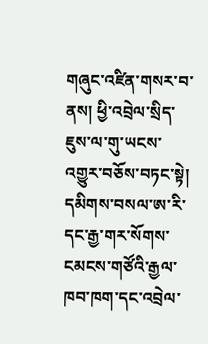གཞུང་འཛིན་གསར་བ་ནས། ཕྱི་འབྲེལ་སྲིད་ཇུས་ལ་གུ་ཡངས་འགྱུར་བཅོས་བཏང་སྟེ། དམིགས་བསལ་ཨ་རི་དང་རྒྱ་གར་སོགས་ངམངས་གཙོའི་རྒྱལ་ཁབ་ཁག་དང་འབྲེལ་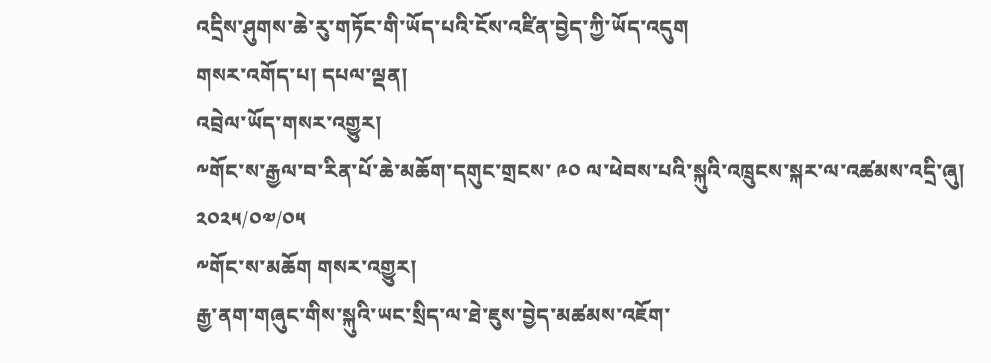འདྲིས་ཤུགས་ཆེ་རུ་གཏོང་གི་ཡོད་པའི་ངོས་འཛིན་བྱེད་ཀྱི་ཡོད་འདུག
གསར་འགོད་པ། དཔལ་ལྡན།
འབྲེལ་ཡོད་གསར་འགྱུར།
༸གོང་ས་རྒྱལ་བ་རིན་པོ་ཆེ་མཆོག་དགུང་གྲངས་ ༩༠ ལ་ཕེབས་པའི་སྐུའི་འཁྲུངས་སྐར་ལ་འཚམས་འདྲི་ཞུ།
༢༠༢༥/༠༧/༠༥
༸གོང་ས་མཆོག གསར་འགྱུར།
རྒྱ་ནག་གཞུང་གིས་སྐུའི་ཡང་སྲིད་ལ་ཐེ་ཇུས་བྱེད་མཚམས་འཇོག་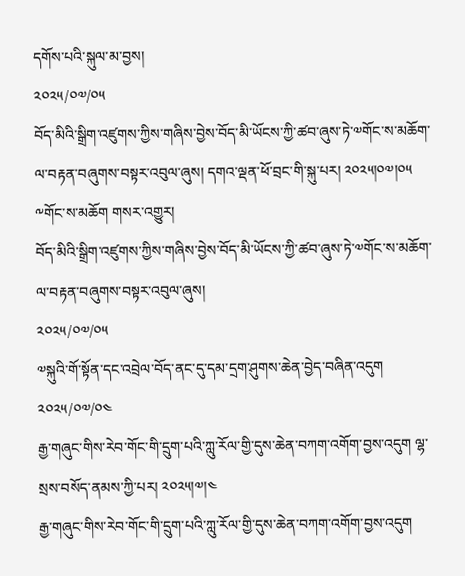དགོས་པའི་སྐུལ་མ་བྱས།
༢༠༢༥/༠༧/༠༥
བོད་མིའི་སྒྲིག་འཛུགས་ཀྱིས་གཞིས་བྱེས་བོད་མི་ཡོངས་ཀྱི་ཚབ་ཞུས་ཏེ་༧གོང་ས་མཆོག་ལ་བརྟན་བཞུགས་བསྟར་འབུལ་ཞུས། དགའ་ལྡན་ཕོ་བྲང་གི་སྐུ་པར། ༢༠༢༥།༠༧།༠༥
༸གོང་ས་མཆོག གསར་འགྱུར།
བོད་མིའི་སྒྲིག་འཛུགས་ཀྱིས་གཞིས་བྱེས་བོད་མི་ཡོངས་ཀྱི་ཚབ་ཞུས་ཏེ་༧གོང་ས་མཆོག་ལ་བརྟན་བཞུགས་བསྟར་འབུལ་ཞུས།
༢༠༢༥/༠༧/༠༥
༧སྐུའི་གོ་སྟོན་དང་འབྲེལ་བོད་ནང་དུ་དམ་དྲག་ཤུགས་ཆེན་བྱེད་བཞིན་འདུག
༢༠༢༥/༠༧/༠༤
རྒྱ་གཞུང་གིས་རེབ་གོང་གི་དྲུག་པའི་ཀླུ་རོལ་གྱི་དུས་ཆེན་བཀག་འགོག་བྱས་འདུག ལྷ་སྲས་བསོད་ནམས་ཀྱི་པར། ༢༠༢༥།༧།༤
རྒྱ་གཞུང་གིས་རེབ་གོང་གི་དྲུག་པའི་ཀླུ་རོལ་གྱི་དུས་ཆེན་བཀག་འགོག་བྱས་འདུག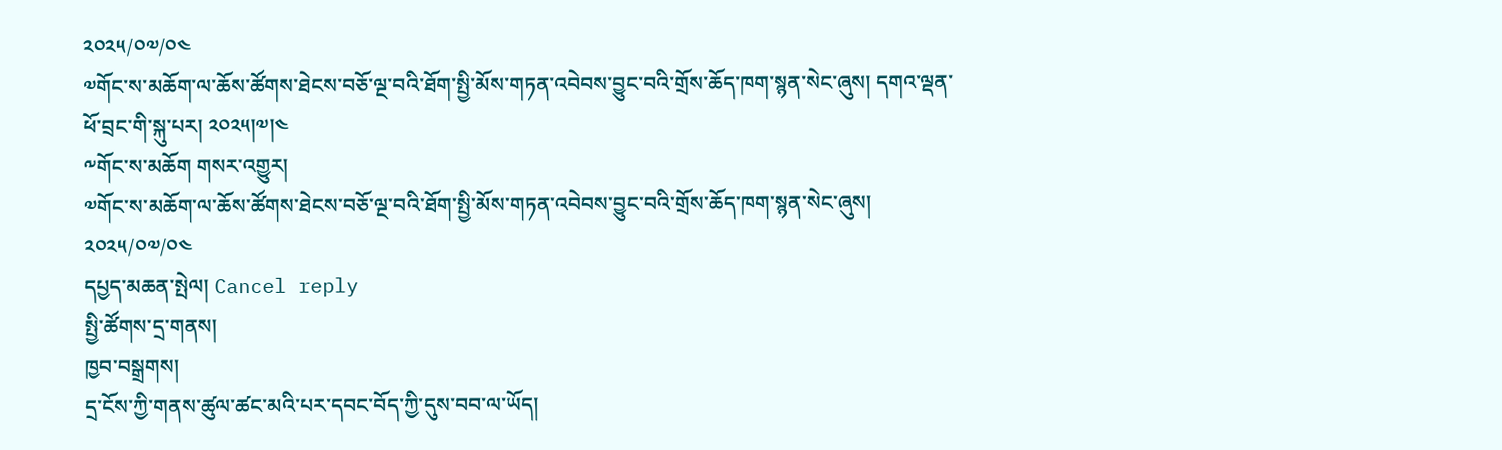༢༠༢༥/༠༧/༠༤
༧གོང་ས་མཆོག་ལ་ཆོས་ཚོགས་ཐེངས་བཅོ་ལྔ་བའི་ཐོག་སྤྱི་མོས་གཏན་འབེབས་བྱུང་བའི་གྲོས་ཆོད་ཁག་སྙན་སེང་ཞུས། དགའ་ལྡན་ཕོ་བྲང་གི་སྐུ་པར། ༢༠༢༥།༧།༤
༸གོང་ས་མཆོག གསར་འགྱུར།
༧གོང་ས་མཆོག་ལ་ཆོས་ཚོགས་ཐེངས་བཅོ་ལྔ་བའི་ཐོག་སྤྱི་མོས་གཏན་འབེབས་བྱུང་བའི་གྲོས་ཆོད་ཁག་སྙན་སེང་ཞུས།
༢༠༢༥/༠༧/༠༤
དཔྱད་མཆན་སྤེལ། Cancel reply
སྤྱི་ཚོགས་དྲ་གནས།
ཁྱབ་བསྒྲགས།
དྲ་ངོས་ཀྱི་གནས་ཚུལ་ཚང་མའི་པར་དབང་བོད་ཀྱི་དུས་བབ་ལ་ཡོད།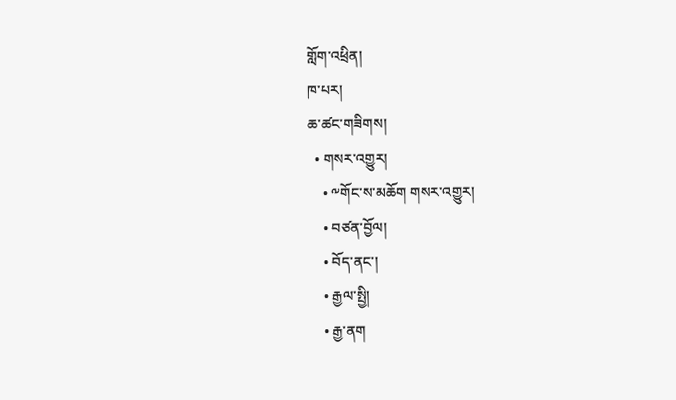གློག་འཕྲིན།
ཁ་པར།
ཆ་ཚང་གཟིགས།
  • གསར་འགྱུར།
    • ༸གོང་ས་མཆོག གསར་འགྱུར།
    • བཙན་བྱོལ།
    • བོད་ནང་།
    • རྒྱལ་སྤྱི།
    • རྒྱ་ནག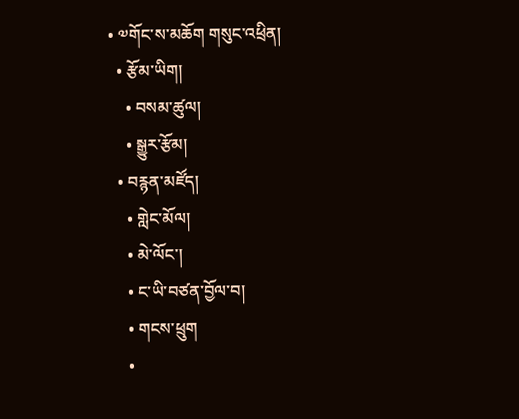• ༧གོང་ས་མཆོག གསུང་འཕྲིན།
  • རྩོམ་ཡིག།
    • བསམ་ཚུལ།
    • སྒྱུར་རྩོམ།
  • བརྙན་མཛོད།
    • གླེང་མོལ།
    • མེ་ལོང་།
    • ང་ཡི་བཙན་བྱོལ་བ།
    • གངས་ཕྲུག
    •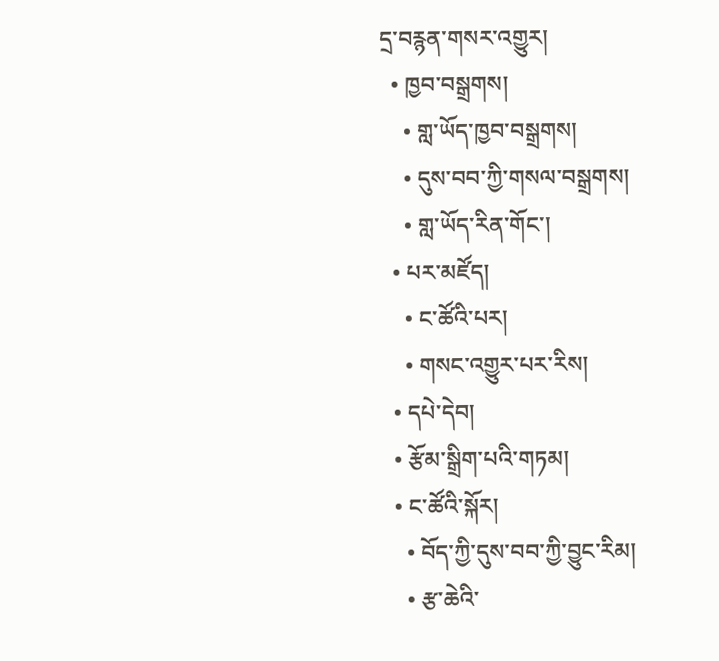དྲ་བརྙན་གསར་འགྱུར།
  • ཁྱབ་བསྒྲགས།
    • གླ་ཡོད་ཁྱབ་བསྒྲགས།
    • དུས་བབ་ཀྱི་གསལ་བསྒྲགས།
    • གླ་ཡོད་རིན་གོང་།
  • པར་མཛོད།
    • ང་ཚོའི་པར།
    • གསང་འགྱུར་པར་རིས།
  • དཔེ་དེབ།
  • རྩོམ་སྒྲིག་པའི་གཏམ།
  • ང་ཚོའི་སྐོར།
    • བོད་ཀྱི་དུས་བབ་ཀྱི་བྱུང་རིམ།
    • རྩ་ཆེའི་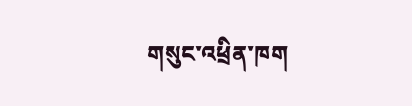གསུང་འཕྲིན་ཁག